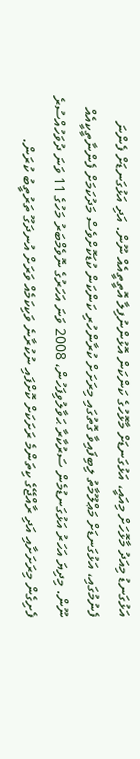އަޅުގަނޑު މިއަދު މާޅޮހަށް މިއައީ، އަޅުގަނޑަށް މާޅޮހުގެ ކަންކަން އޮޅުންނުފިލާ އޮތީތީއެއް ނޫން. އަދި އަޅުގަނޑަށް ފެންނަ ފެނުމުގައި، އަޅުގަނޑަށް މަޢްލޫމާތު ލިބިފައިވާ ގޮތުގައި މިރަށަށް ކުރާންހުރި ކަންކަން ކުޑަކޮށްވެސް މަދުކަމަށް ފެންނާތީކީއެއް ނޫން. މިދިޔަ އަހަރު އަޅުގަނޑުމެން ސަރުކާރާ ޙަވާލުވިފަހުން، 2008 ވަނަ އަހަރުގެ ނޮވެމްބަރު މަހުގެ 11 ވަނަ ދުވަހުއްސުރެ ފެށިގެން މިރަށަށާއި އަދި ރާއްޖޭގެ ކިތަންމެ ރަށަކަށް ކޮށްފައި ނުކުރާނެ ވަކިކަމެއް ވަރަށް އުނދަގޫ ތަރުތީބު ކުރަން.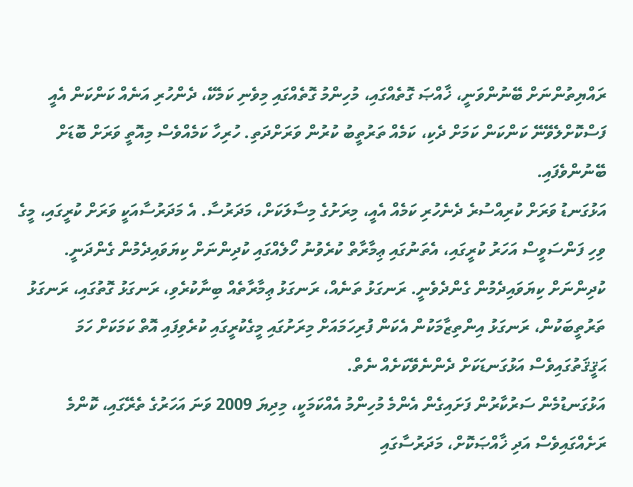ރައްޔިތުންނަށް ބޭނުންވަނީ، ޚާއްޞަ ގޮތެއްގައި، މުހިންމު ގޮތެއްގައި މިވެނި ކަމެކޭ، ދެންހުރި އަނެއް ކަންކަން އެއީ ފަސްކޮށްލެވޭނޭ ކަންކަން ކަމަށް ދެކި، ކަމެއް ތަރުތީބު ކުރުން ވަރަށްދަތި. ހުރިހާ ކަމެއްވެސް މިއޮތީ ވަރަށް ބޮޑަށް ބޭނުންވެފައި.
އަޅުގަނޑު ވަރަށް ކުރިއްސުރެ ދެނެހުރި ކަމެއް އެއީ، މިރަށުގެ މިސާލަކަށް، މަދަރުސާ. އެ މަދަރުސާއަކީ ވަރަށް ކުރީގައި، މީގެ ވިހި ފަންސަވީސް އަހަރު ކުރީގައި، އެތަނުގައި ޢިމާރާތް ކުރެވުނު ހޯލެއްގައި ކުދިންނަށް ކިޔަވައިދެމުން ގެންދަނީ. ކުދިންނަށް ކިޔަވައިދެމުން ގެންދެވެނީ. ރަނގަޅު ތަނެއް، ރަނގަޅު ޢިމާރާތެއް ބިނާކުރެވި، ރަނގަޅު ގޮތުގައި، ރަނގަޅު ތަރުތީބަކުން، ރަނގަޅު އިންތިޒާމަކުން އެކަން ފުރިހަމައަށް މިރަށުގައި މީގެކުރީގައި ކުރެވިފައި އޮތް ކަމަކަށް ހަމަ ޙަޤީޤަތުގައިވެސް އަޅުގަނޑަކަށް ދެންނެވޭކަށެއް ނެތް.
އަޅުގަނޑުމެން ސަރުކާރުން ފަށައިގެން އެންމެ މުހިންމު އެއްކަމަކީ، މިދިޔަ 2009 ވަނަ އަހަރުގެ ތެރޭގައި، ކޮންމެ ރަށެއްގައިވެސް އަދި ޚާއްޞަކޮށް، މަދަރުސާގައި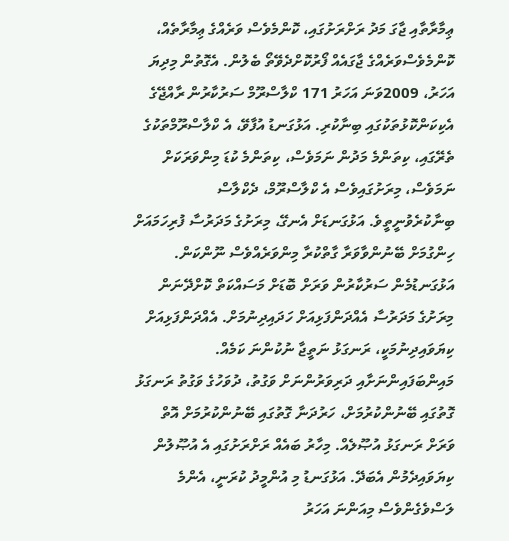ޢިމާރާތާއި ޖާގަ މަދު ރަށްރަށުގައި، ކޮންމެވެސް ވަރެއްގެ ޢިމާރާތެއް، ކޮންމެވެސްވަރެއްގެ ޖާގައެއް ފޯރުކޮށްދެވޭތޯ ބެލުން. އެގޮތުން މިދިޔަ އަހަރު، 2009ވަނަ އަހަރު 171 ކްލާސްރޫމް ސަރުކާރުން ރާއްޖޭގެ އެކިކަންކޮޅުތަކުގައި ބިނާކުރި. އަޅުގަނޑު އުފާވޭ، އެ ކްލާސްރޫމްތަކުގެ ތެރޭގައި، ކިތަންމެ މަދުން ނަމަވެސް، ކިތަންމެ ކުޑަ މިންވަރަކަށް ނަމަވެސް، މިރަށުގައިވެސް އެ ކްލާސްރޫމް، ދެކްލާސް ބިނާކުރެވުނީތީވެ. އަޅުގަނޑަށް އެނގޭ، މިރަށުގެ މަދަރުސާ ފުރިހަމައަށް ހިންގުމަށް ބޭނުންވާވަރާ ގާތްކުރާ މިންވަރެއްވެސް ނޫންކަން.
އަޅުގަނޑުމެން ސަރުކާރުން ވަރަށް ބޮޑަށް މަސައްކަތް ކޮށްދޭނަން މިރަށުގެ މަދަރުސާ އެއްދަންފަޅިއަށް ހަދައިދިނުމަށް. އެއްދަންފަޅިއަށް ކިޔަވައިދިނުމަކީ، ރަނގަޅު ނަތީޖާ ނުކުންނަ ކަމެއް. މައިންބަފައިންނަށާއި ދަރިވަރުންނަށް ވަގުތު، ދުވަހުގެ ވަގުތު ރަނގަޅު ގޮތުގައި ބޭނުންކުރުމަށް، ހަރުދަނާ ގޮތުގައި ބޭނުންކުރުމަށް އޮތް ވަރަށް ރަނގަޅު އުޞޫލެއް. މިހާރު ބައެއް ރަށްރަށުގައި އެ އުޞޫލުން ކިޔަވައިދެމުން އެބަދޭ. އަޅުގަނޑު މި އުންމީދު ކުރަނީ، އެންމެ ލަސްވެގެންވެސް މިއަންނަ އަހަރު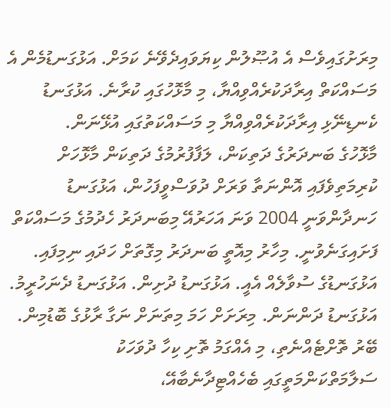މިރަށުގައިވެސް އެ އުޞޫލުން ކިޔަވައިދެވޭނެ ކަމަށް. އަޅުގަނޑުމެން އެ މަސައްކަތް އިރާދަކުރެއްވިއްޔާ، މި މާޅޮހުގައި ކުރާނެ. އަޅުގަނޑު ކެނޑިނޭޅި އިރާދަކުރެއްވިއްޔާ މި މަސައްކަތުގައި އުޅޭނަން.
މާޅޮހުގެ ބަނދަރުގެ ދަތިކަން، ލަފާފުރުމުގެ ދަތިކަން މާޅޮހަށް ކުރިމަތިވެފައި އޮންނަތާ ވަރަށް ދުވަސްވީފަހުން، އަޅުގަނޑު ހަނދާންވަނީ 2004 ވަނަ އަހަރުއޭ މިބަނދަރު ހެދުމުގެ މަސައްކަތް ފަށައިގަނެވުނީ. މިހާރު މިއޮތީ ބަނދަރު މިގޮތަށް ހަދައި ނިމިފައި. އަޅުގަނޑުގެ ސުވާލެއް އެއީ. އަޅުގަނޑު ދުށިން. އަޅުގަނޑު ދެނަހުރީމު. އަޅުގަނޑު ދަންނަން. މިރަށަށް ހަމަ މިތަނަށް ނަގާ ރާޅުގެ ބޮޑުމިން. ބޭރު ތޮށްޓެއްނެތި، މި އެއްގަމު ތޮށި ކިހާ ދުވަހަކު ސަލާމަތްކަންމަތީގައި ބެހެއްޓިދާނެބާއޭ،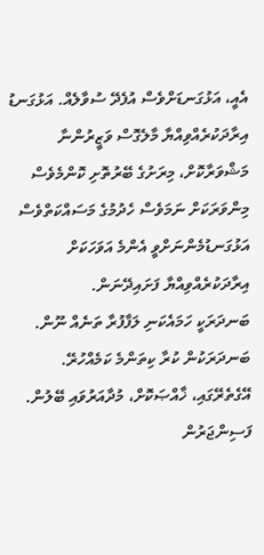އެއީ، އަޅުގަނޑަށްވެސް އުފެދޭ ސުވާލެއް. އަޅުގަނޑު އިރާދަކުރެއްވިއްޔާ މާލެގޮސް ވަޒީރުންނާ މަޝްވަރާކޮށް، މިރަށުގެ ބޭރުތޮށި ކޮންމެވެސް މިންވަރަކަށް ނަމަވެސް ހެދުމުގެ މަސައްކަތްވެސް އަޅުގަނޑުމެންނަށްވީ އެންމެ އަވަހަކަށް އިރާދަކުރެއްވިއްޔާ ފަށައިދޭނަން.
ބަނދަރަކީ ހަމައެކަނި ލަފާފުރާ ތަނެއް ނޫން. ބަނދަރަކުން ކުރާ ކިތަންމެ ކަމެއްހުރޭ. އޭގެތެރޭގައި، ޚާއްޞަކޮށް، މުދާއަރުވައި ބޭލުން. ފަސިންޖަރުން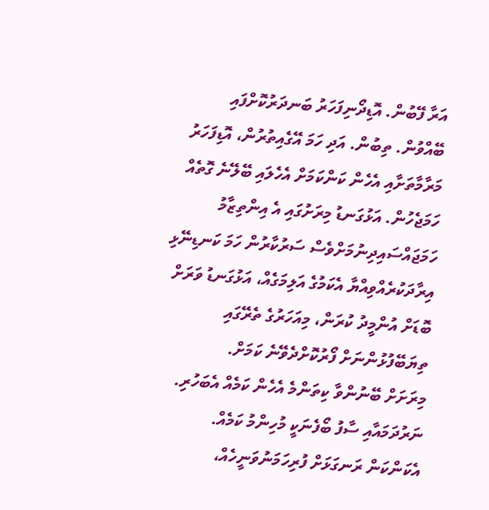އަރާ ފޭބުން. އޮޑިދޯނިފަހަރު ބަނދަރުކޮށްފައި ބޭއްވުން. ތިބުން. އަދި ހަމަ އޭގެއިތުރުން، އޮޑިފަހަރު މަރާމާތަށާއި އެހެން ކަންކަމަށް އެހެލައި ބޭލޭނެ ގޮތެއް ހަމަޖެހުން. އަޅުގަނޑު މިރަށުގައި އެ އިންތިޒާމު ހަމަޖައްސައިދިނުމަށްވެސް ސަރުކާރުން ހަމަ ކަނޑިނޭޅި އިރާދަކުރެއްވިއްޔާ އެކަމުގެ އަލިމަގެއް، އަޅުގަނޑު ވަރަށް ބޮޑަށް އުންމީދު ކުރަން، މިއަހަރުގެ ތެރޭގައި ތިޔަބޭފުޅުންނަށް ފޯރުކޮށްދެވޭނެ ކަމަށް.
މިރަށަށް ބޭނުންވާ ކިތަންމެ އެހެން ކަމެއް އެބަހުރި. ނަރުދަމައާއި ސާފު ބޯފެނަކީ މުހިންމު ކަމެއް. އެކަންކަން ރަނގަޅަށް ފުރިހަމަނުވަނީހެއް،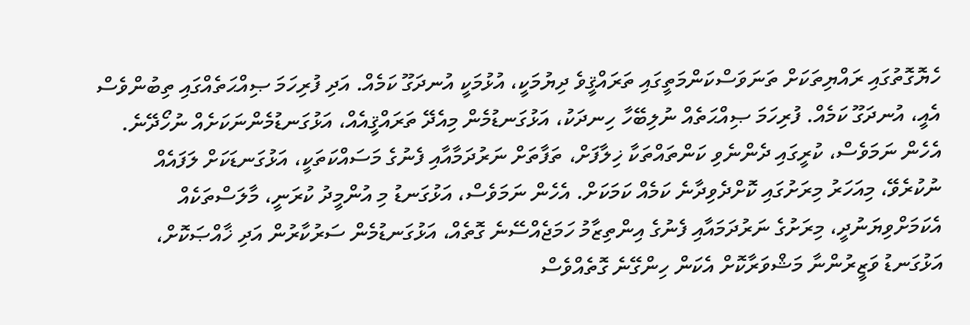ހެޔޮގޮތުގައި ރައްޔިތަކަށް ތަނަވަސްކަންމަތީގައި ތަރައްޤީވެ ދިޔުމަކީ، އުޅުމަކީ އުނދަގޫ ކަމެއް. އަދި ފުރިހަމަ ޞިއްޙަތެއްގައި ތިބުންވެސް އެއީ، އުނދަގޫ ކަމެއް. ފުރިހަމަ ޞިއްޙަތެއް ނުލިބޭހާ ހިނދަކު، އަޅުގަނޑުމެން މިއެދޭ ތަރައްޤީއެއް، އަޅުގަނޑުމެންނަކަށެއް ނުހޯދޭނެ. އެހެން ނަމަވެސް، ކުރީގައި ދެންނެވި ކަންތައްތަކާ ޚިލާފަށް، ތަފާތަށް ނަރުދަމާއާއި ފެނުގެ މަސައްކަތަކީ، އަޅުގަނޑަކަށް ލަފައެއް ނުކުރެވޭ، މިއަހަރު މިރަށުގައި ކޮށްދެވިދާނެ ކަމެއް ކަމަކަށް. އެހެން ނަމަވެސް، އަޅުގަނޑު މި އުންމީދު ކުރަނީ، މާލަސްތަކެއް އެކަމަށްވިޔަނުދީ، މިރަށުގެ ނަރުދަމައާއި ފެނުގެ އިންތިޒާމު ހަމަޖެއްސޭނެ ގޮތެއް، އަޅުގަނޑުމެން ސަރުކާރުން އަދި ޚާއްޞަކޮށް، އަޅުގަނޑު ވަޒީރުންނާ މަޝްވަރާކޮށް އެކަން ހިންގޭނެ ގޮތެއްވެސް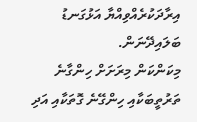އިރާދަކުރެއްވިއްޔާ އަޅުގަނޑު ބަލައިދޭނަން.
މިކަންކަން މިރަށަށް ހިންގާނެ ތަރުތީބަކާއި ހިންގޭނެ ގޮތަކާއި އަދި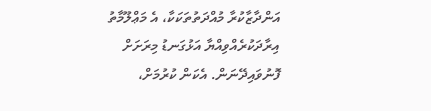އަންދާޒާކުރާ މުއްދަތުތަކަކާ، އެ މަޢްލޫމާތު އިރާދަކުރެއްވިއްޔާ އަޅުގަނޑު މިރަށަށް ފޮނުވައިދޭނަން. އެކަން ކުރުމަށް،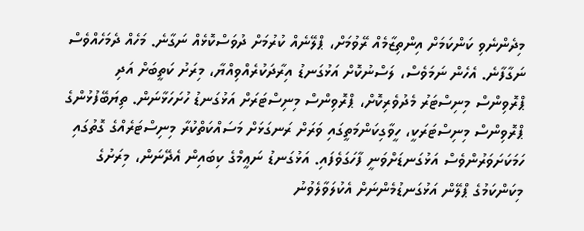މިދެންނެވި ކަންކަމަށް އިންތިޒާމެއް ރޭވުމަށް، ޕްލޭނެއް ކުރުމަށް ދުވަސްކޮޅެއް ނަގާނެ. މަހެއް ދެމަހެއްވެސް ނަގާފާނެ. އެހެން ނަމަވެސް، ލަސްނުކޮށް އަޅުގަނޑު އިރާދަކުރެއްވިއްޔާ، މިރަށު ކަތީބަށް އަދި ޕްރޮވިންސް މިނިސްޓަރު މެދުވެރިކޮށް، ޕްރޮވިންސް މިނިސްޓަރަށް އަޅުގަނޑު ހުށަހަޅާނަން. ތިޔަބޭފުޅުންގެ ޕްރޮވިންސް މިނިސްޓަރަކީ، ހީވާގިކަންމަތީގައި ވަރަށް ރަނގަޅަށް މަސައްކަތްކުރާ މިނިސްޓަރެއްގެ ގޮތުގައި ހަމަކަށަވަރުންވެސް އަޅުގަނޑަށްވަނީ ފާހަގަވެފައި. އަޅުގަނޑު ނަޢީމްގެ ކިބައިން އެދޭނަން، މިރަށުގެ މިކަންކަމުގެ ޕްލޭން އަޅުގަނޑުމެންނަށް އެކުލަވާލެވުނު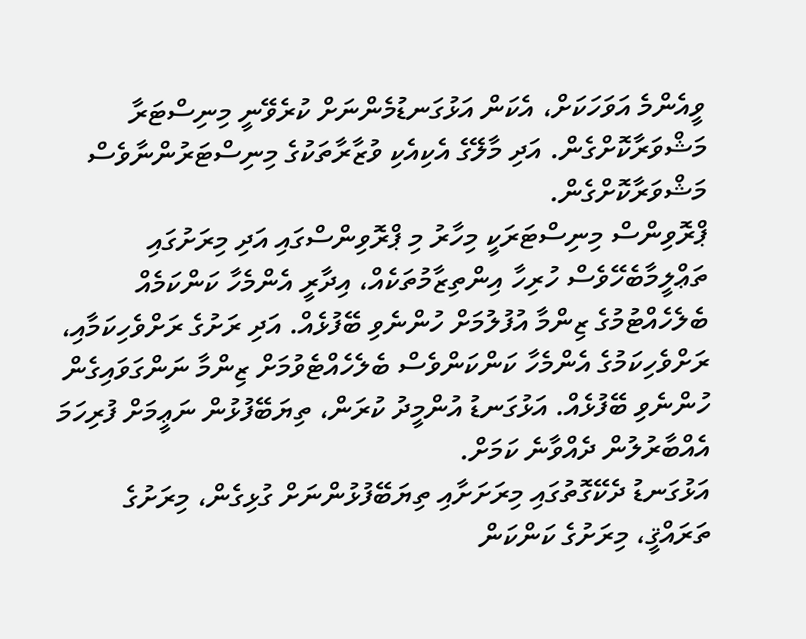ވީއެންމެ އަވަހަކަށް، އެކަން އަޅުގަނޑުމެންނަށް ކުރެވޭނީ މިނިސްޓަރާ މަޝްވަރާކޮށްގެން. އަދި މާލޭގެ އެކިއެކި ވުޒާރާތަކުގެ މިނިސްޓަރުންނާވެސް މަޝްވަރާކޮށްގެން.
ޕްރޮވިންސް މިނިސްޓަރަކީ މިހާރު މި ޕްރޮވިންސްގައި އަދި މިރަށުގައި ތަޢްލީމާބެހޭވެސް ހުރިހާ އިންތިޒާމުތަކެއް، އިދާރީ އެންމެހާ ކަންކަމެއް ބެލެހެއްޓުމުގެ ޒިންމާ އުފުލުމަށް ހުންނެވި ބޭފުޅެއް. އަދި ރަށުގެ ރަށްވެހިކަމާއި، ރަށްވެހިކަމުގެ އެންމެހާ ކަންކަންވެސް ބެލެހެއްޓެވުމަށް ޒިންމާ ނަންގަވައިގެން ހުންނެވި ބޭފުޅެއް. އަޅުގަނޑު އުންމީދު ކުރަން، ތިޔަބޭފުޅުން ނަޢީމަށް ފުރިހަމަ އެއްބާރުލުން ދެއްވާނެ ކަމަށް.
އަޅުގަނޑު ދެކޭގޮތުގައި މިރަށަށާއި ތިޔަބޭފުޅުންނަށް ގުޅިގެން، މިރަށުގެ ތަރައްޤީ، މިރަށުގެ ކަންކަން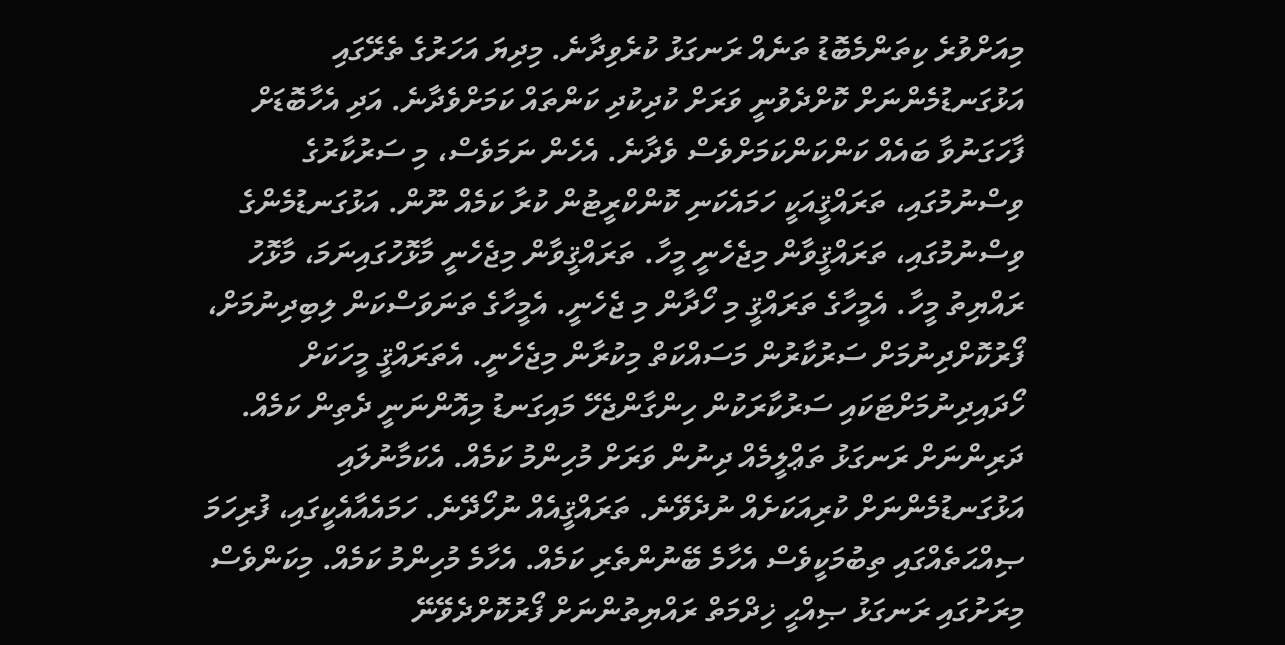މިއަށްވުރެ ކިތަންމެބޮޑު ތަނެއް ރަނގަޅު ކުރެވިދާނެ. މިދިޔަ އަހަރުގެ ތެރޭގައި އަޅުގަނޑުމެންނަށް ކޮށްދެވުނީ ވަރަށް ކުދިކުދި ކަންތައް ކަމަށްވެދާނެ. އަދި އެހާބޮޑަށް ފާހަގަނުވާ ބައެއް ކަންކަންކަމަށްވެސް ވެދާނެ. އެހެން ނަމަވެސް، މި ސަރުކާރުގެ ވިސްނުމުގައި، ތަރައްޤީއަކީ ހަމައެކަނި ކޮންކްރީޓުން ކުރާ ކަމެއް ނޫން. އަޅުގަނޑުމެންގެ ވިސްނުމުގައި، ތަރައްޤީވާން މިޖެހެނީ މީހާ. ތަރައްޤީވާން މިޖެހެނީ މާޅޮހުގައިނަމަ، މާޅޮހު ރައްޔިތު މީހާ. އެމީހާގެ ތަރައްޤީ މި ހޯދާން މި ޖެހެނީ. އެމީހާގެ ތަނަވަސްކަން ލިބިދިނުމަށް، ފޯރުކޮށްދިނުމަށް ސަރުކާރުން މަސައްކަތް މިކުރާން މިޖެހެނީ. އެތަރައްޤީ މީހަކަށް ހޯދައިދިނުމަށްޓަކައި ސަރުކާރަކުން ހިންގާންޖެހޭ މައިގަނޑު މިއޮންނަނީ ދެތިން ކަމެއް. ދަރިންނަށް ރަނގަޅު ތަޢްލީމެއް ދިނުން ވަރަށް މުހިންމު ކަމެއް. އެކަމާނުލައި އަޅުގަނޑުމެންނަށް ކުރިއަކަށެއް ނުދެވޭނެ. ތަރައްޤީއެއް ނުހޯދޭނެ. ހަމައެއާއެކީގައި، ފުރިހަމަ ޞިއްޙަތެއްގައި ތިބުމަކީވެސް އެހާމެ ބޭނުންތެރި ކަމެއް. އެހާމެ މުހިންމު ކަމެއް. މިކަންވެސް މިރަށުގައި ރަނގަޅު ޞިއްޙީ ޚިދްމަތް ރައްޔިތުންނަށް ފޯރުކޮށްދެވޭނޭ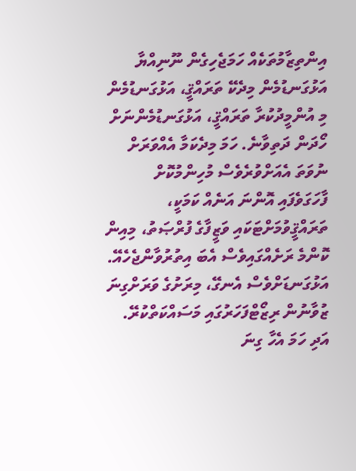އިންތިޒާމުތަކެއް ހަމަޖެހިގެން ނޫނިއްޔާ އަޅުގަނޑުމެން މިދެކޭ ތަރައްޤީ، އަޅުގަނޑުމެން މި އުންމީދުކުރާ ތަރައްޤީ، އަޅުގަނޑުމެންނަށް ހޯދަން ދަތިވާނެ. ހަމަ މިދެކަމާ އެއްވަރަށް ނުވަތަ އެއަށްވުރެވެސް މުހިންމުކޮށް ފާހަގަވެފައި އޮންނަ އަނެއް ކަމަކީ، ތަރައްޤީވުމަށްޓަކައި ވަޒީފާގެ ފުރްޞަތު، މިއިން ކޮންމެ ރަށެއްގައިވެސް އެބަ އިތުރުވާންޖެހެއޭ.
އަޅުގަނޑަށްވެސް އެނގޭ، މިރަށުގެ ވަރަށްގިނަ ޒުވާނުން ރިޒޯޓްފަހަރުގައި މަސައްކަތްކުރޭ. އަދި ހަމަ އެހާ ގިނަ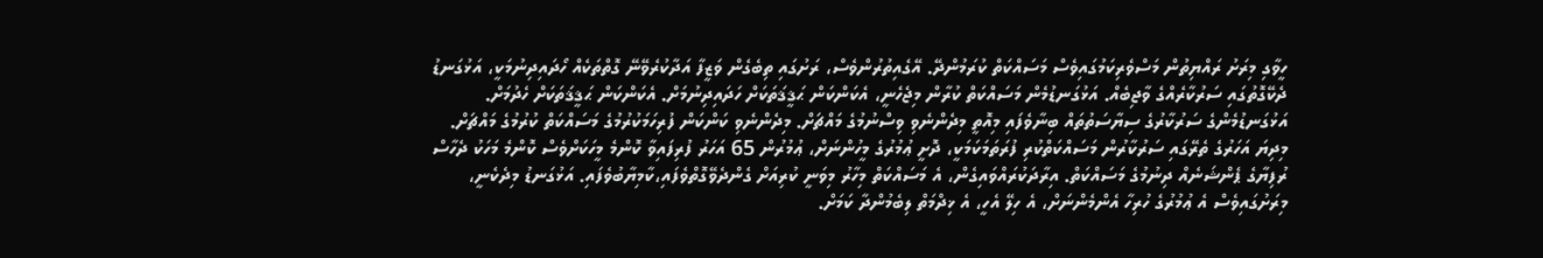ހީވާގި މިރަށު ރައްޔިތުން މަސްވެރިކަމުގައިވެސް މަސައްކަތް ކުރަމުންދޭ. އޭގެއިތުރުންވެސް، ރަށުގައި ތިބެގެން ވަޒީފާ އަދާކުރެވޭނޭ ގޮތްތަކެއް ހޯދައިދިނުމަކީ، އަޅުގަނޑު ދެކޭގޮތުގައި ސަރުކާރެއްގެ ވާޖިބެއް. އަޅުގަނޑުމެން މަސައްކަތް ކުރާން މިޖެހެނީ، އެކަންކަން ޙަޤީޤަތަކަށް ހަދައިދިނުމަށް. އެކަންކަން ޙަޤީޤަތަކަށް ހެދުމަށް. އަޅުގަނޑުމެންގެ ސަރުކާރުގެ ސިޔާސަތުތައް ބިނާވެފައި މިއޮތީ މިދެންނެވި ވިސްނުމުގެ މައްޗަށް. މިދެންނެވި ކަންކަން ފުރިހަމަކުރުމުގެ މަސައްކަތް ކުރުމުގެ މައްޗަށް.
މިދިޔަ އަހަރުގެ ތެރޭގައި ސަރުކާރުން މަސައްކަތްކުރި ފުރަތަމަކަމަކީ، ދޮށީ ޢުމުރުގެ މީހުންނަށް، ޢުމުރުން 65 އަހަރު ފުރިފައިވާ ކޮންމެ މީހަކަށްވެސް ކޮންމެ މަހަކު ދެހާސް ރުފިޔާގެ ޕެންޝަނެއް ދިނުމުގެ މަސައްކަތް. އިރާދަކުރައްވައިގެން، އެ މަސައްކަތް މިހާރު މިވަނީ ކުރިއަށް ގެންދެވޭގޮތްވެފައި،ކާމިޔާބުވެފައި. އަޅުގަނޑު މިދެކެނީ، މިރަށުގައިވެސް އެ ޢުމުރުގެ ހުރިހާ އެންމެންނަށް، އެ ހިލޭ އެހީ، އެ ޚިދްމަތް ލިބެމުންދާ ކަމަށް.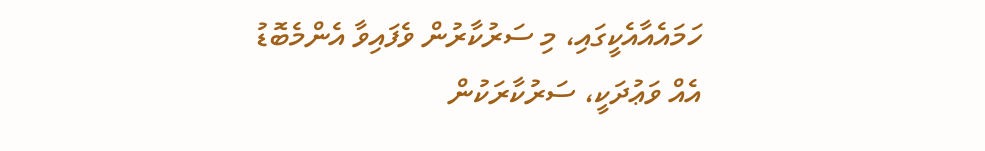ހަމައެއާއެކީގައި، މި ސަރުކާރުން ވެފައިވާ އެންމެބޮޑު އެއް ވަޢުދަކީ، ސަރުކާރަކުން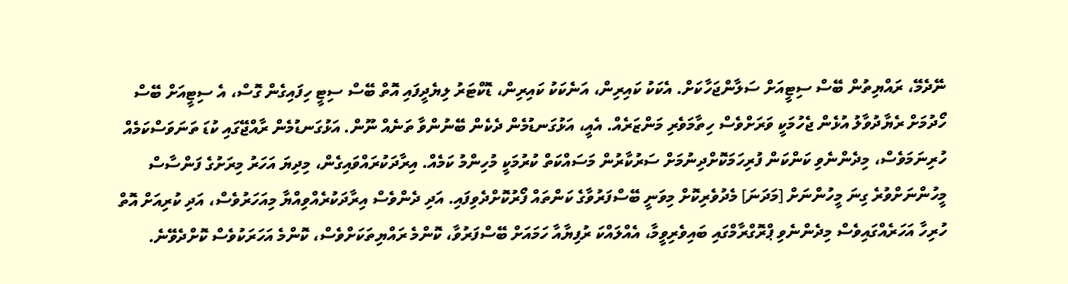ނޭދެމޭ، ރައްޔިތުން ބޭސް ސިޓީއަށް ސަލާންޖަހާކަށް. އެކަކު ކައިރިން، އަނެކަކު ކައިރިން، ޑޮކްޓަރު ލިޔެދީފައި އޮތް ބޭސް ސިޓީ ހިފައިގެން ގޮސް، އެ ސިޓީއަށް ބޭސް ހޯދުމަށް ރެޔާދުވާލު އުޅެން ޖެހުމަކީ ވަރަށްވެސް ހިތާމަވެރި މަންޒަރެއް. އެއީ، އަޅުގަނޑުމެން ދެކެން ބޭނުންވާ ތަނެއް ނޫން. އަޅުގަނޑުމެން ރާއްޖޭގައި ކުޑަ ތަނަވަސްކަމެއް ހުރިނަމަވެސް، މިދެންނެވި ކަންކަން ފުރިހަމަކޮށްދިނުމަށް ސަރުކާރުން މަސައްކަތް ކުރުމަކީ މުހިންމު ކަމެއް. އިރާދަކުރައްވައިގެން، މިދިޔަ އަހަރު މިރަށުގެ ފަންސާސް މީހުންނަށްވުރެ ގިނަ މީހުންނަށް [މަދަނަ] މެދުވެރިކޮށް މިވަނީ ބޭސްފަރުވާގެ ކަންތައް ފޯރުކޮށްދެވިފައި. އަދި ދެންވެސް އިރާދަކުރެއްވިއްޔާ މިއަހަރުވެސް، އަދި ކުރިއަށް އޮތް ހުރިހާ އަހަރެއްގައިވެސް މިދެންނެވި ޕްރޮގްރާމްގައި ބައިވެރިވީމާ، އެއްލައްކަ ރުފިޔާއާ ހަމައަށް ބޭސްފަރުވާ، ކޮންމެ ރައްޔިތަކަށްވެސް، ކޮންމެ އަހަރަކުވެސް ކޮށްދެވޭނެ.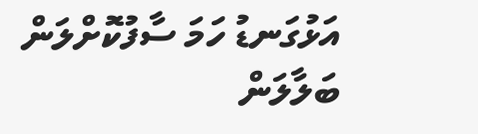އަޅުގަނޑު ހަމަ ސާފުކޮށްލަން ބަލާލަން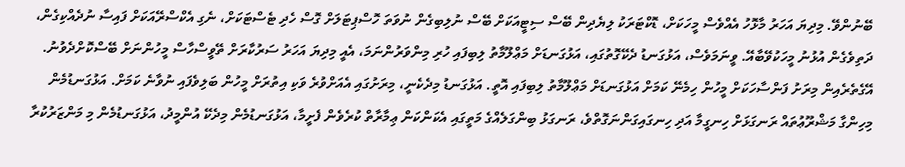ބޭނުންވޭ. މިދިޔަ އަހަރު މާޅޮހު އެއްވެސް މީހަކަށް، ޑޮކްޓަރަކު ލިޔެދިން ބޭސް ސިޓީއަކަށް ބޭސް ނުލިބިގެން ނުވަތަ ހޮސްޕިޓަލަށް ގޮސް ހެދި ޓެސްޓަކަށް، ނެގި އެކްސްރޭއަކަށް ފައިސާ ނުދެއްކިގެން، ދަތިވެގެން އުޅުނު މީހަކުވޭބާއޭ. ވީނަމަވެސް، އަޅުގަނޑު ދެކޭގޮތުގައި، އަޅުގަނޑަށް މަޢްލޫމާތު ލިބިފައި ހުރި މިންވަރުންނަމަ، އެއީ މިދިޔަ އަހަރު ސަރުކާރަށް ތޭވީސްހާސް މީހުންނަށް ބޭސްކޮށްދެވުނު. އޭގެތެރެއިން މިރަށު ފަންސާހަކަށް މީހުން ހިމެނޭ ކަމަށް އަޅުގަނޑަށް މަޢްލޫމާތު ލިބިފައި އޮތީ. އަޅުގަނޑު މިދެކެނީ، މިރަށުގައި އެއަށްވުރެ ވަކި އިތުރަށް މީހުން ބަލިވެފައި ނުވާނެ ކަމަށް. އަޅުގަނޑުމެން މިހިންގާ މަޝްރޫޢުތައް ރަނގަޅަށް ހިނގީމާ އަދި ހިނގައިގަންނަގޮތްވެ، ރަނގަޅު ބިންގަލެއްގެ މަތީގައި އެކަންކަން ޢިމާރާތް ކުރެވެން ފެށީމާ، އަޅުގަނޑުމެން މިދެކޭ އުންމީދު، އަޅުގަނޑުމެން މި މަންޒަރުކުރާ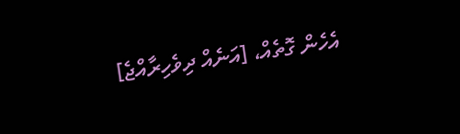އެހެން ގޮތެއް، [އަނެއް ދިވެހިރާއްޖެ]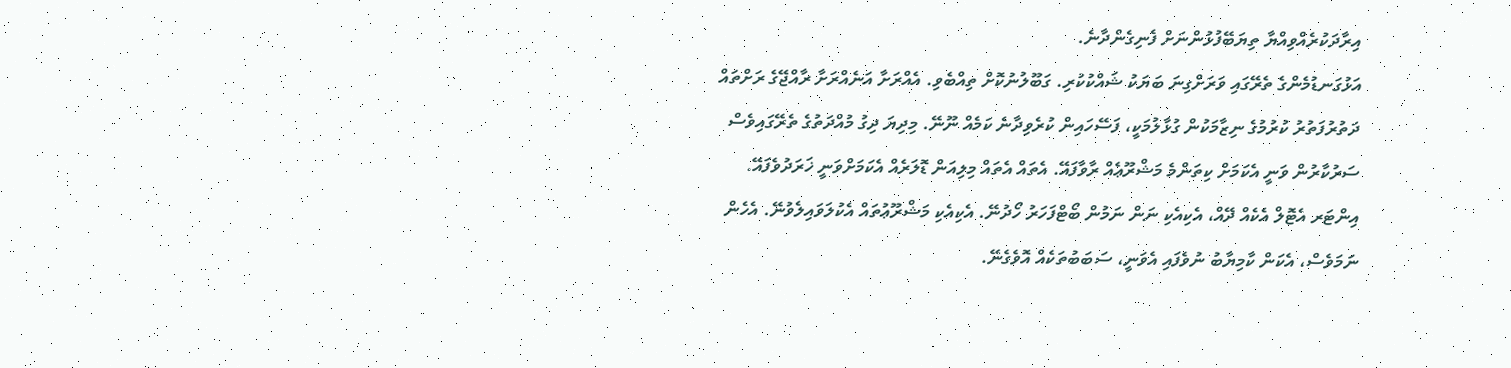އިރާދަކުރެއްވިއްޔާ ތިޔަބޭފުޅުންނަށް ފެނިގެންދާނެ.
އަޅުގަނޑުމެންގެ ތެރޭގައި ވަރަށްގިނަ ބަޔަކު ޝައްކުކުރި. ގަބޫލުނުކޮށް ތިއްބެވި. އެއްރަށާ އަނެއްރަށާ ރާއްޖޭގެ ރަށްތައް ދަތުރުފަތުރު ކުރުމުގެ ނިޒާމަކުން ގުޅާލުމަކީ، ފަސޭހައިން ކުރެވިދާނެ ކަމެއް ނޫނޭ. މިދިޔަ ދިގު މުއްދަތުގެ ތެރޭގައިވެސް ސަރުކާރުން ވަނީ އެކަމަށް ކިތަންމެ މަޝްރޫޢެއް ރާވާފައޭ. އެތައް އެތައް މިލިއަން ޑޮލަރެއް އެކަމަށްވަނީ ޚަރަދުވެފައޭ. އިންޓަރ އެޓޮލް އެކެއް ދޭއް، އެކިއެކި ނަން ނަމުން ބޯޓްފަހަރު ހޯދުނޭ. އެކިއެކި މަޝްރޫޢުތައް އެކުލަވައިލެވުނޭ. އެހެން ނަމަވެސް، އެކަން ކާމިޔާބު ނުވެފައި އެވަނީ، ސަބަބުތަކެއް އޮވެގެނޭ.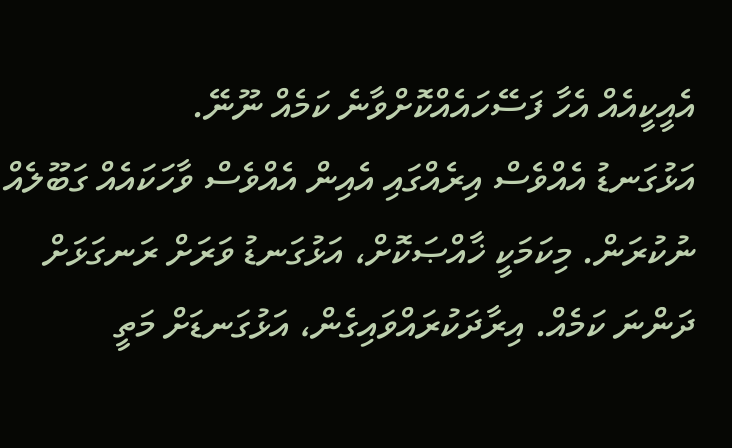އެއީކީއެއް އެހާ ފަސޭހައެއްކޮށްވާނެ ކަމެއް ނޫނޭ.
އަޅުގަނޑު އެއްވެސް އިރެއްގައި އެއިން އެއްވެސް ވާހަކައެއް ގަބޫލެއް ނުކުރަން. މިކަމަކީ ޚާއްޞަކޮށް، އަޅުގަނޑު ވަރަށް ރަނގަޅަށް ދަންނަ ކަމެއް. އިރާދަކުރައްވައިގެން، އަޅުގަނޑަށް މަތީ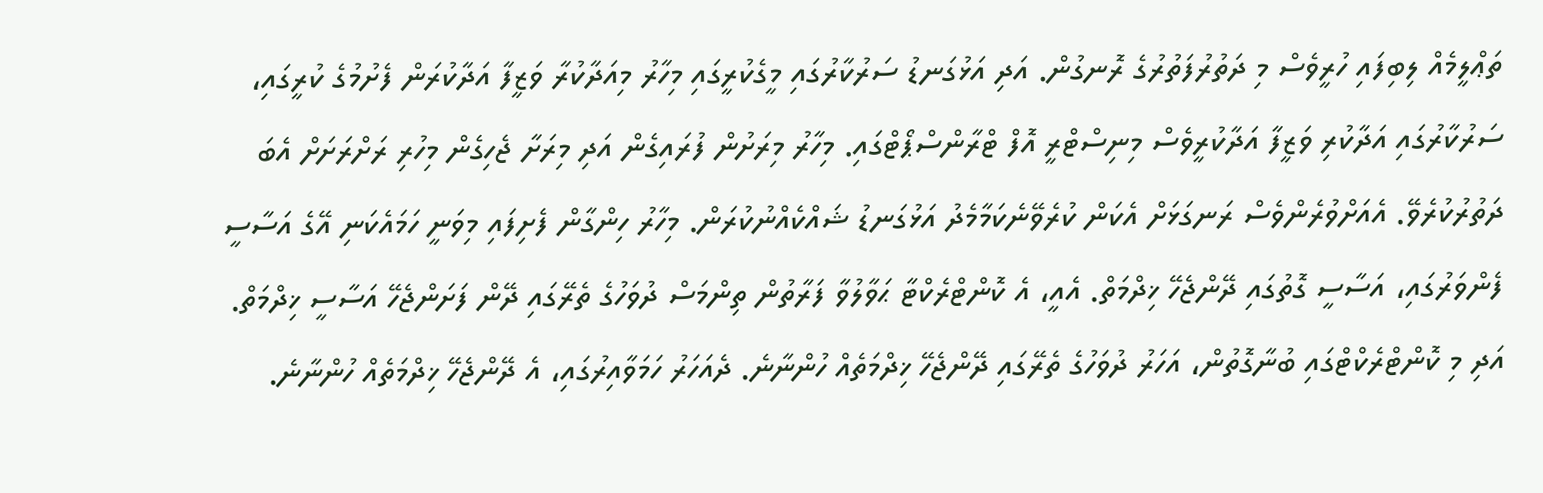ތަޢްލީމެއް ލިބިފައި ހުރީވެސް މި ދަތުރުފަތުރުގެ ރޮނގުން. އަދި އަޅުގަނޑު ސަރުކާރުގައި މީގެކުރީގައި މިހާރު މިއަދާކުރާ ވަޒީފާ އަދާކުރަން ފެށުމުގެ ކުރީގައި، ސަރުކާރުގައި އަދާކުރި ވަޒީފާ އަދާކުރީވެސް މިނިސްޓްރީ އޮފް ޓްރާންސްޕޯޓްގައި. މިހާރު މިރަށުން ފުރައިގެން އަދި މިރަށާ ޖެހިގެން މިހުރި ރަށްރަށަށް އެބަ ދަތުރުކުރެވޭ. އެއަށްވުރެންވެސް ރަނގަޅަށް އެކަން ކުރެވޭނެކަމާމެދު އަޅުގަނޑު ޝައްކެއްނުކުރަން. މިހާރު ހިންގާން ފެށިފައި މިވަނީ ހަމައެކަނި އޭގެ އަސާސީ ފެންވަރުގައި، އަސާސީ ގޮތުގައި ދޭންޖެހޭ ޚިދްމަތް. އެއީ، އެ ކޮންޓްރެކްޓާ ޙަވާލުވާ ފަރާތުން ތިންމަސް ދުވަހުގެ ތެރޭގައި ދޭން ފަށަންޖެހޭ އަސާސީ ޚިދްމަތް. އަދި މި ކޮންޓްރެކްޓްގައި ބުނާގޮތުން، އަހަރު ދުވަހުގެ ތެރޭގައި ދޭންޖެހޭ ޚިދްމަތެއް ހުންނާނެ. ދެއަހަރު ހަމަވާއިރުގައި، އެ ދޭންޖެހޭ ޚިދްމަތެއް ހުންނާނެ.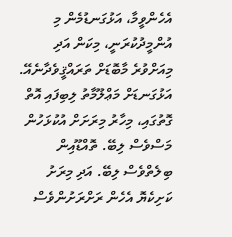އެހެންވީމާ، އަޅުގަނޑުމެން މި އުންމީދުކުރަނީ، މިކަން އަދި މިއަށްވުރެ މާބޮޑަށް ތަރައްޤީވެދާނެއޭ.
އަޅުގަނޑަށް މަޢްލޫމާތު ލިބިފައި އޮތް ގޮތުގައި، މިހާރު މިރަށަށް އުކުޅަހުން މަސްވެސް ލިބޭ. ތޮއްޑޫއިން ބިލެތްވެސް ލިބޭ. އަދި މިރަށު ކަށިކެޔޮ އެހެން ރަށްރަށުންވެސް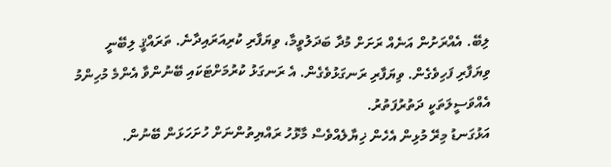ލިބޭ. އެއްރަށުން އަނެއް ރަށަށް މުދާ ބަދަލުވީމާ، ވިޔަފާރި ކުރިއަރައިދާނެ. ތަރައްޤީ ލިބޭނީ ވިޔަފާރި ފަހިވެގެން. ވިޔަފާރި ރަނގަޅުވެގެން. އެ ރަނގަޅު ކުރުމަށްޓަކައި ބޭނުންވާ އެންމެ މުހިންމު އެއްވަސީލަތަކީ ދަތުރުފަތުރު.
އަޅުގަނޑު މިރޭ މުޅިން އެހެން ޚިޔާލެއްވެސް މާޅޮހު ރައްޔިތުންނަށް ހުށަހަޅަން ބޭނުން.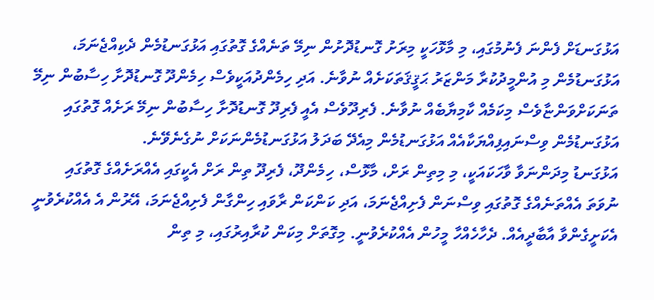އަޅުގަނޑަށް ފެންނަ ފެނުމުގައި، މި މާޅޮހަކީ މިރަށު ގޮނޑުދޮށުން ނިމޭ ތަނެއްގެ ގޮތުގައި އަޅުގަނޑުމެން ދެކިއްޖެނަމަ، އަޅުގަނޑުމެން މި އުންމީދުކުރާ މަންޒަރު ޙަޤީޤަތަކަށެއް ނުވާނެ. އަދި ހިމެންދުއަކީވެސް ހިމެންދޫ ގޮނޑުދޮށާ ހިސާބުން ނިމޭ ތަނަކަށްވަންޏާވެސް މިކަމެއް ކާމިޔާބެއް ނުވާނެ. ފެރިދޫވެސް އެއީ ފެރިދޫ ގޮނޑުދޮށާ ހިސާބުން ނިމޭ ރަށެއް ގޮތުގައި އަޅުގަނޑުމެން ވިސްނައިފިއްޔަކާއެއް އަޅުގަނޑުމެން މިއެދޭ ބަދަލު އަޅުގަނޑުމެންނަކަށް ނުގެނެވޭނެ.
އަޅުގަނޑު މިދަންނަވާ ވާހަކައަކީ، މި މިތިން ރަށް، މާޅޮސް، ހިމެންދޫ، ފެރިދޫ ތިން ރަށް އެކީގައި އެއްރަށެއްގެ ގޮތުގައި ނުވަތަ އެއްތަނެއްގެ ގޮތުގައި ވިސްނަން ފެށިއްޖެނަމަ، އަދި ކަންކަން ރާވައި ހިންގާން ފެށިއްޖެނަމަ، އޭރުން އެ އެއްކުރެވުނީ އެކަށީގެންވާ އާބާދީއެއް. ދެހާހެއްހާ މީހުން އެއްކުރެވުނީ. މިގޮތަށް މިކަން ކުރާއިރުގައި، މި ތިން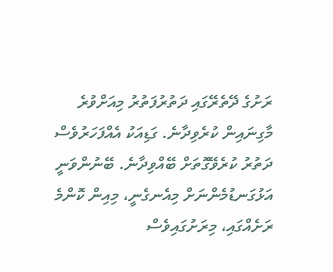ރަށުގެ ދޭތެރޭގައި ދަތުރުފަތުރު މިއަށްވުރެ މާގިނައިން ކުރެވިދާނެ. ގަޑިއަކު އެއްފަހަރުވެސް ދަތުރު ކުރެވޭގޮތަށް ބޭއްވިދާނެ. ބޭނުންވަނީ އަޅުގަނޑުމެންނަށް މިއެނގެނީ، މިއިން ކޮންމެ ރަށެއްގައި، މިރަށުގައިވެސް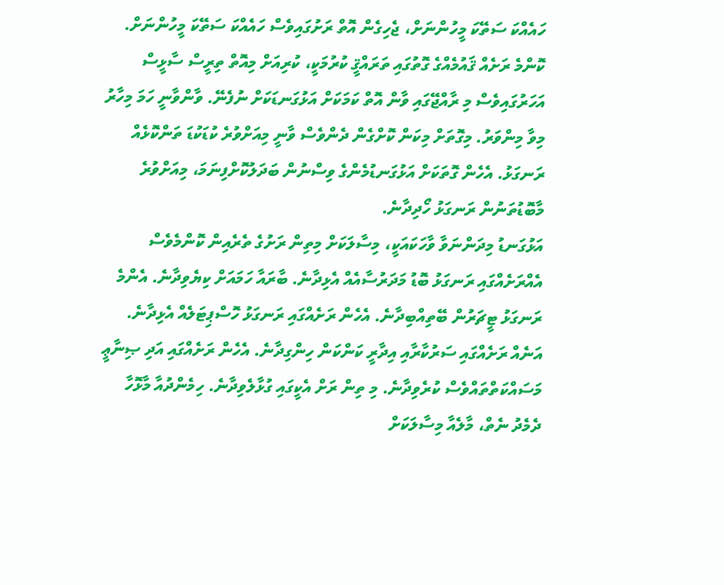ހައެއްކަ ސަތޭކަ މީހުންނަށް، ޖެހިގެން އޮތް ރަށުގައިވެސް ހައެއްކަ ސަތޭކަ މީހުންނަށް. ކޮންމެ ރަށެއް ޤައުމެއްގެ ގޮތުގައި ތަރައްޤީ ކުރުމަކީ، ކުރިއަށް މިއޮތް ތިރީސް ސާޅީސް އަހަރުގައިވެސް މި ރާއްޖޭގައި ވާން އޮތް ކަމަކަށް އަޅުގަނޑަކަށް ނުފެނޭ. ވާންވާނީ ހަމަ މިހާރު މިވާ މިންވަރު. މިގޮތަށް މިކަން ކޮށްގެން ދެންވެސް ވާނީ މިއަށްވުރެ ކުޑަކުޑަ ތަންކޮޅެއް ރަނގަޅު. އެހެން ގޮތަކަށް އަޅުގަނޑުމެންގެ ވިސްނުން ބަދަލުކޮށްފިނަމަ، މިއަށްވުރެ މާބޮޑުތަނުން ރަނގަޅު ހޯދިދާނެ.
އަޅުގަނޑު މިދަންނަވާ ވާހަކައަކީ، މިސާލަކަށް މިތިން ރަށުގެ ތެރެއިން ކޮންމެވެސް އެއްރަށެއްގައި ރަނގަޅު ބޮޑު މަދަރުސާއެއް އެޅިދާނެ. ބާރައާ ހަމައަށް ކިޔެވިދާނެ. އެންމެ ރަނގަޅު ޓީޗަރުން ބޭތިއްބިދާނެ. އެހެން ރަށެއްގައި ރަނގަޅު ހޮސްޕިޓަލެއް އެޅިދާނެ. އަނެއް ރަށެއްގައި ސަރުކާރާއި އިދާރީ ކަންކަން ހިންގިދާނެ. އެހެން ރަށެއްގައި އަދި ޞިނާޢީ މަސައްކަތްތައްވެސް ކުރެވިދާނެ. މި ތިން ރަށް އެކީގައި ގުޅާލެވިދާނެ. ހިމެންދުއާ މާޅޮހާ ދެމެދު ނެތް، މާލެއާ މިސާލަކަށް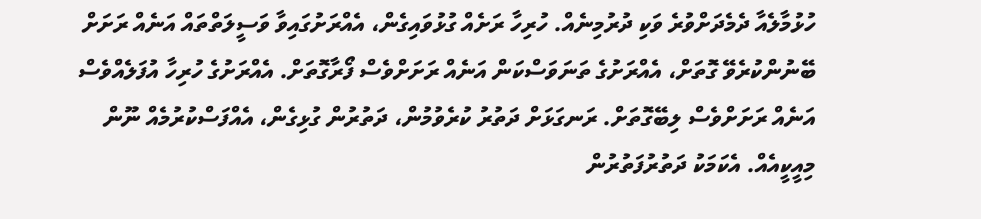ހުޅުމާލެއާ ދެމެދަށްވުރެ ވަކި ދުރުމިނެއް. ހުރިހާ ރަށެއް ގުޅުވައިގެން، އެއްރަށުގައިވާ ވަސީލަތްތައް އަނެއް ރަށަށް ބޭނުންކުރެވޭ ގޮތަށް، އެއްރަށުގެ ތަނަވަސްކަން އަނެއް ރަށަށްވެސް ފޯރާގޮތަށް. އެއްރަށުގެ ހުރިހާ އުފަލެއްވެސް އަނެއް ރަށަށްވެސް ލިބޭގޮތަށް. ރަނގަޅަށް ދަތުރު ކުރެވުމުން، ދަތުރުން ގުޅިގެން، އެއްފަސްކުރުމެއް ނޫން މިއީކީއެއް. އެކަމަކު ދަތުރުފަތުރުން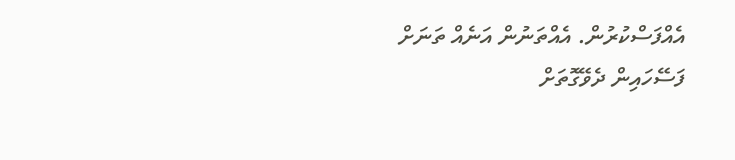އެއްފަސްކުރުން. އެއްތަނުން އަނެއް ތަނަށް ފަސޭހައިން ދެވޭގޮތަށް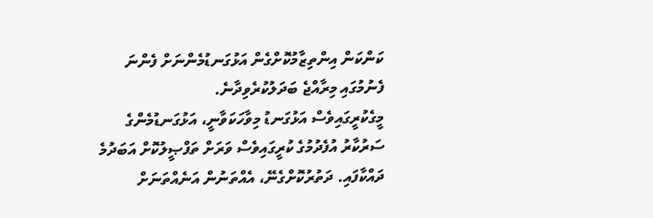ކަންކަން އިންތިޒާމުކޮށްގެން އަޅުގަނޑުމެންނަށް ފެންނަ ފެނުމުގައި މިރާއްޖެ ބަދަލުކުރެވިދާނެ.
މީގެކުރީގައިވެސް އަޅުގަނޑު މިވާހަކަވާނީ، އަޅުގަނޑުމެންގެ ސަރުކާރު އުފެދުމުގެ ކުރީގައިވެސް ވަރަށް ތަފްޞީލުކޮށް އަބަދުމެ ދައްކާފައި. ދަތުރުކޮށްގެނޭ، އެއްތަނުން އަނެއްތަނަށް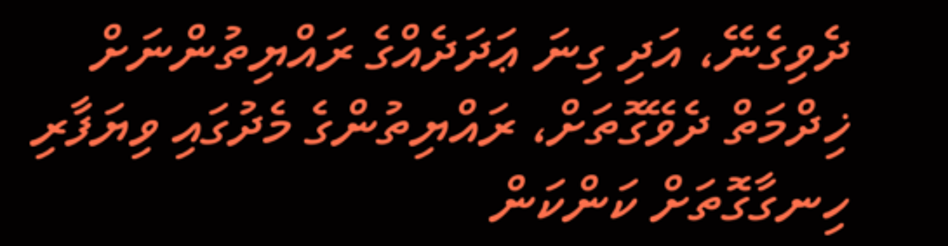ދެވިގެނޭ، އަދި ގިނަ ޢަދަދެއްގެ ރައްޔިތުންނަށް ޚިދްމަތް ދެވޭގޮތަށް، ރައްޔިތުންގެ މެދުގައި ވިޔަފާރި ހިނގާގޮތަށް ކަންކަން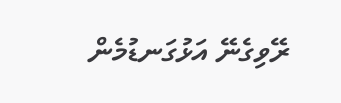ރޭވިގެނޭ އަޅުގަނޑުމެން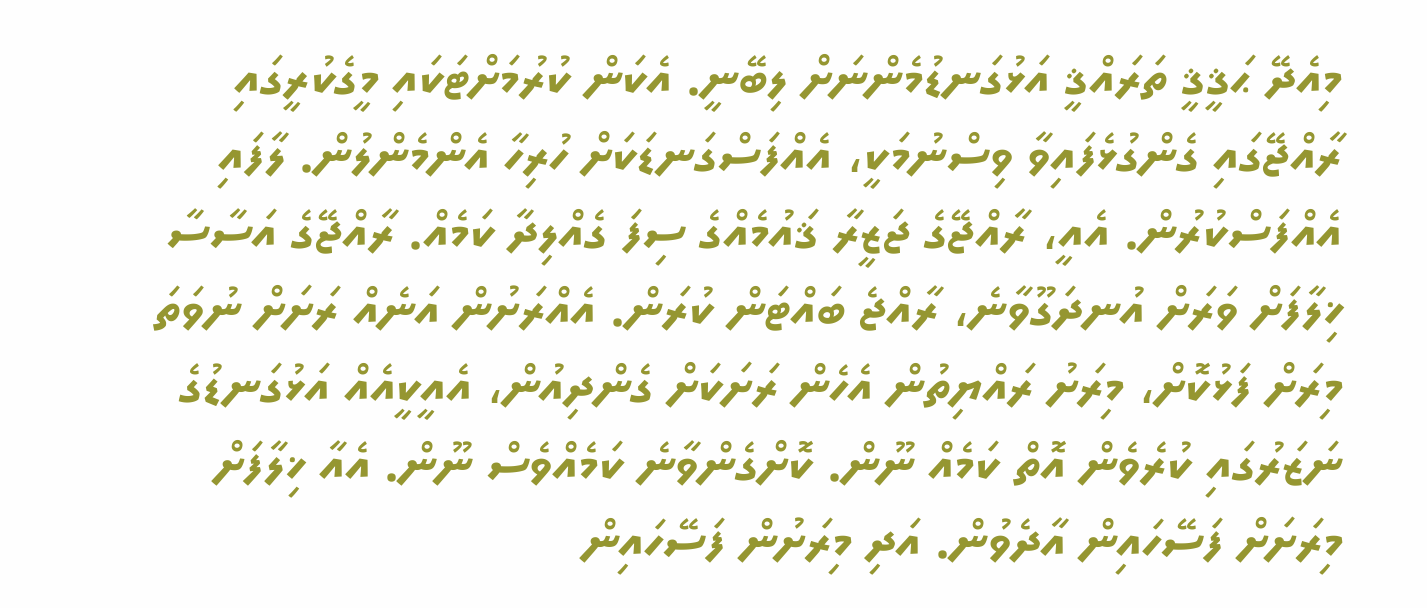މިއެދޭ ޙަޤީޤީ ތަރައްޤީ އަޅުގަނޑުމެންނަށް ލިބޭނީ. އެކަން ކުރުމަށްޓަކައި މީގެކުރީގައި ރާއްޖޭގައި ގެންގުޅެފައިވާ ވިސްނުމަކީ، އެއްފަސްގަނޑަކަށް ހުރިހާ އެންމެންލުން. ލާފައި އެއްފަސްކުރުން. އެއީ، ރާއްޖޭގެ ޖަޒީރާ ޤައުމެއްގެ ސިފަ ގެއްލިދާ ކަމެއް. ރާއްޖޭގެ އަސާސާ ޚިލާފަށް ވަރަށް އުނދަގޫވާނެ، ރާއްޖެ ބައްޓަން ކުރަން. އެއްރަށުން އަނެއް ރަށަށް ނުވަތަ މިރަށް ފަޅުކޮށް، މިރަށު ރައްޔިތުން އެހެން ރަށަކަށް ގެންދިއުން، އެއީކީއެއް އަޅުގަނޑުގެ ނަޒަރުގައި ކުރެވެން އޮތް ކަމެއް ނޫން. ކޮށްގެންވާނެ ކަމެއްވެސް ނޫން. އެއާ ޚިލާފަށް މިރަށަށް ފަސޭހައިން އާދެވުން. އަދި މިރަށުން ފަސޭހައިން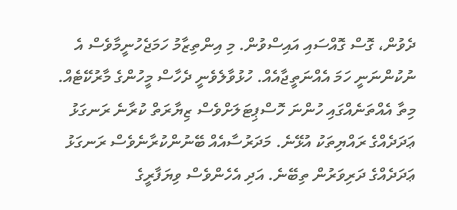ދެވުން، ގޮސް ގޮއްސައި އައިސްވުން. މި އިންތިޒާމު ހަމަޖެހުނީމާވެސް އެ ނުކުންނަނީ ހަމަ އެއްނަތީޖާއެއް. ހުޅުވާލެވެނީ ދެހާސް މީހުންގެ މާރުކޭޓެއް. މިތާ އެއްތަނެއްގައި ހުންނަ ހޮސްޕިޓަލަށްވެސް ޒިޔާރަތް ކުރާނެ ރަނގަޅު ޢަދަދެއްގެ ރައްޔިތަކު އުޅޭނެ. މަދަރުސާއެއް ބޭނުންކުރާނެވެސް ރަނގަޅު ޢަދަދެއްގެ ދަރިވަރުން ތިބޭނެ. އަދި އެހެންވެސް ވިޔަފާރީގެ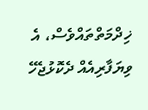ޚިދްމަތްތައްވެސް، އެ ވިޔަފާރިއެއް ދެކޮޅުޖެހޭ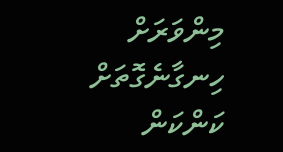މިންވަރަށް ހިނގާނެގޮތަށް ކަންކަން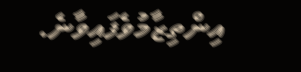އިންތިޒާމުވެފައިވާނެ.